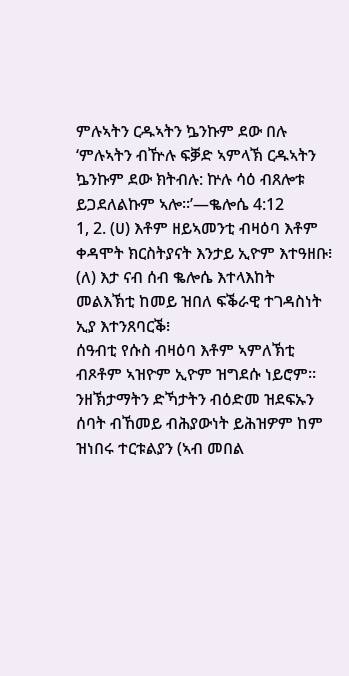ምሉኣትን ርዱኣትን ኴንኩም ደው በሉ
‘ምሉኣትን ብዅሉ ፍቓድ ኣምላኽ ርዱኣትን ኴንኩም ደው ክትብሉ: ኵሉ ሳዕ ብጸሎቱ ይጋደለልኩም ኣሎ።’—ቈሎሴ 4:12
1, 2. (ሀ) እቶም ዘይኣመንቲ ብዛዕባ እቶም ቀዳሞት ክርስትያናት እንታይ ኢዮም እተዓዘቡ፧ (ለ) እታ ናብ ሰብ ቈሎሴ እተላእከት መልእኽቲ ከመይ ዝበለ ፍቕራዊ ተገዳስነት ኢያ እተንጸባርቕ፧
ሰዓብቲ የሱስ ብዛዕባ እቶም ኣምለኽቲ ብጾቶም ኣዝዮም ኢዮም ዝግደሱ ነይሮም። ንዘኽታማትን ድኻታትን ብዕድመ ዝደፍኡን ሰባት ብኸመይ ብሕያውነት ይሕዝዎም ከም ዝነበሩ ተርቱልያን (ኣብ መበል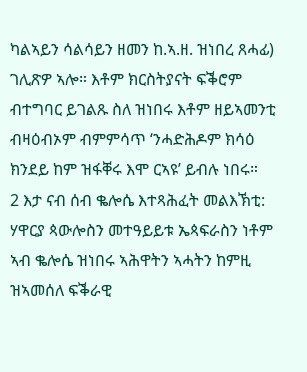ካልኣይን ሳልሳይን ዘመን ከ.ኣ.ዘ. ዝነበረ ጸሓፊ) ገሊጽዎ ኣሎ። እቶም ክርስትያናት ፍቕሮም ብተግባር ይገልጹ ስለ ዝነበሩ እቶም ዘይኣመንቲ ብዛዕብኦም ብምምሳጥ ‘ንሓድሕዶም ክሳዕ ክንደይ ከም ዝፋቐሩ እሞ ርኣዩ’ ይብሉ ነበሩ።
2 እታ ናብ ሰብ ቈሎሴ እተጻሕፈት መልእኽቲ: ሃዋርያ ጳውሎስን መተዓይይቱ ኤጳፍራስን ነቶም ኣብ ቈሎሴ ዝነበሩ ኣሕዋትን ኣሓትን ከምዚ ዝኣመሰለ ፍቕራዊ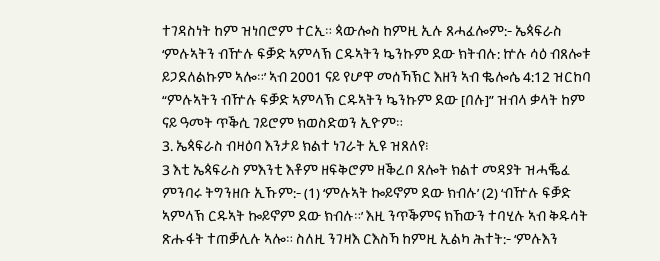ተገዳስነት ከም ዝነበሮም ተርኢ። ጳውሎስ ከምዚ ኢሉ ጸሓፈሎም:- ኤጳፍራስ ‘ምሉኣትን ብዅሉ ፍቓድ ኣምላኽ ርዱኣትን ኴንኩም ደው ክትብሉ: ኵሉ ሳዕ ብጸሎቱ ይጋደለልኩም ኣሎ።’ ኣብ 2001 ናይ የሆዋ መሰኻኽር እዘን ኣብ ቈሎሴ 4:12 ዝርከባ “ምሉኣትን ብዅሉ ፍቓድ ኣምላኽ ርዱኣትን ኴንኩም ደው [በሉ]” ዝብላ ቃላት ከም ናይ ዓመት ጥቕሲ ገይሮም ክወስድወን ኢዮም።
3. ኤጳፍራስ ብዛዕባ እንታይ ክልተ ነገራት ኢዩ ዝጸለየ፧
3 እቲ ኤጳፍራስ ምእንቲ እቶም ዘፍቅሮም ዘቕረቦ ጸሎት ክልተ መዳያት ዝሓቘፈ ምንባሩ ትግንዘቡ ኢኹም:- (1) ‘ምሉኣት ኰይኖም ደው ክብሉ’ (2) ‘ብዅሉ ፍቓድ ኣምላኽ ርዱኣት ኰይኖም ደው ክብሉ።’ እዚ ንጥቕምና ክኸውን ተባሂሉ ኣብ ቅዱሳት ጽሑፋት ተጠቓሊሉ ኣሎ። ስለዚ ንገዛእ ርእስኻ ከምዚ ኢልካ ሕተት:- ‘ምሉእን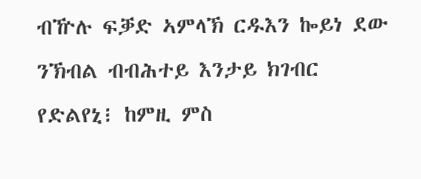ብዅሉ ፍቓድ ኣምላኽ ርዱእን ኰይነ ደው ንኽብል ብብሕተይ እንታይ ክገብር የድልየኒ፧ ከምዚ ምስ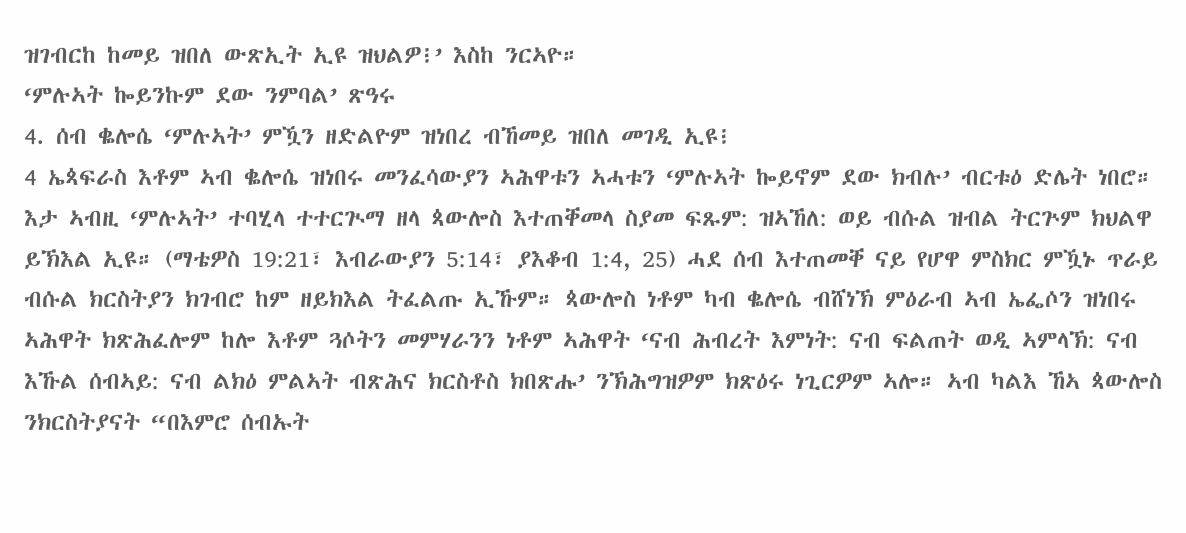ዝገብርከ ከመይ ዝበለ ውጽኢት ኢዩ ዝህልዎ፧’ እስከ ንርኣዮ።
‘ምሉኣት ኰይንኩም ደው ንምባል’ ጽዓሩ
4. ሰብ ቈሎሴ ‘ምሉኣት’ ምዃን ዘድልዮም ዝነበረ ብኸመይ ዝበለ መገዲ ኢዩ፧
4 ኤጳፍራስ እቶም ኣብ ቈሎሴ ዝነበሩ መንፈሳውያን ኣሕዋቱን ኣሓቱን ‘ምሉኣት ኰይኖም ደው ክብሉ’ ብርቱዕ ድሌት ነበሮ። እታ ኣብዚ ‘ምሉኣት’ ተባሂላ ተተርጒማ ዘላ ጳውሎስ እተጠቐመላ ስያመ ፍጹም: ዝኣኸለ: ወይ ብሱል ዝብል ትርጕም ክህልዋ ይኽእል ኢዩ። (ማቴዎስ 19:21፣ እብራውያን 5:14፣ ያእቆብ 1:4, 25) ሓደ ሰብ እተጠመቐ ናይ የሆዋ ምስክር ምዃኑ ጥራይ ብሱል ክርስትያን ክገብሮ ከም ዘይክእል ትፈልጡ ኢኹም። ጳውሎስ ነቶም ካብ ቈሎሴ ብሸነኽ ምዕራብ ኣብ ኤፌሶን ዝነበሩ ኣሕዋት ክጽሕፈሎም ከሎ እቶም ጓሶትን መምሃራንን ነቶም ኣሕዋት ‘ናብ ሕብረት እምነት: ናብ ፍልጠት ወዲ ኣምላኽ: ናብ እኹል ሰብኣይ: ናብ ልክዕ ምልኣት ብጽሕና ክርስቶስ ክበጽሑ’ ንኽሕግዝዎም ክጽዕሩ ነጊርዎም ኣሎ። ኣብ ካልእ ኸኣ ጳውሎስ ንክርስትያናት “በእምሮ ሰብኡት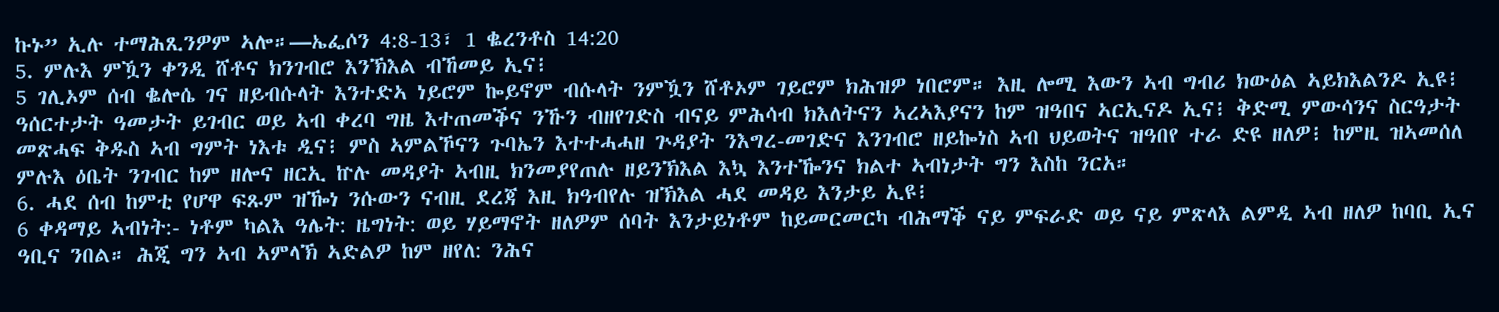ኩኑ” ኢሉ ተማሕጺንዎም ኣሎ።—ኤፌሶን 4:8-13፣ 1 ቈረንቶስ 14:20
5. ምሉእ ምዃን ቀንዲ ሸቶና ክንገብሮ እንኽእል ብኸመይ ኢና፧
5 ገሊኦም ሰብ ቈሎሴ ገና ዘይብሱላት እንተድኣ ነይሮም ኰይኖም ብሱላት ንምዃን ሸቶኦም ገይሮም ክሕዝዎ ነበሮም። እዚ ሎሚ እውን ኣብ ግብሪ ክውዕል ኣይክእልንዶ ኢዩ፧ ዓሰርተታት ዓመታት ይገብር ወይ ኣብ ቀረባ ግዜ እተጠመቕና ንኹን ብዘየገድስ ብናይ ምሕሳብ ክእለትናን ኣረኣእያናን ከም ዝዓበና ኣርኢናዶ ኢና፧ ቅድሚ ምውሳንና ስርዓታት መጽሓፍ ቅዱስ ኣብ ግምት ነእቱ ዲና፧ ምስ ኣምልኾናን ጉባኤን እተተሓሓዘ ጕዳያት ንእግረ-መገድና እንገብሮ ዘይኰነስ ኣብ ህይወትና ዝዓበየ ተራ ድዩ ዘለዎ፧ ከምዚ ዝኣመሰለ ምሉእ ዕቤት ንገብር ከም ዘሎና ዘርኢ ኵሉ መዳያት ኣብዚ ክንመያየጠሉ ዘይንኽእል እኳ እንተዀንና ክልተ ኣብነታት ግን እስከ ንርአ።
6. ሓደ ሰብ ከምቲ የሆዋ ፍጹም ዝዀነ ንሱውን ናብዚ ደረጃ እዚ ክዓብየሉ ዝኽእል ሓደ መዳይ እንታይ ኢዩ፧
6 ቀዳማይ ኣብነት:- ነቶም ካልእ ዓሌት: ዜግነት: ወይ ሃይማኖት ዘለዎም ሰባት እንታይነቶም ከይመርመርካ ብሕማቕ ናይ ምፍራድ ወይ ናይ ምጽላእ ልምዲ ኣብ ዘለዎ ከባቢ ኢና ዓቢና ንበል። ሕጂ ግን ኣብ ኣምላኽ ኣድልዎ ከም ዘየለ: ንሕና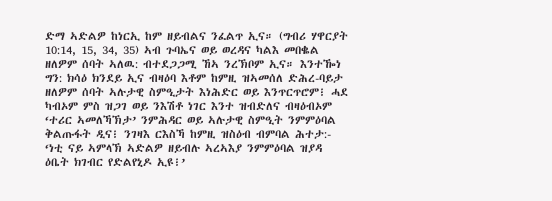ድማ ኣድልዎ ከነርኢ ከም ዘይብልና ንፈልጥ ኢና። (ግብሪ ሃዋርያት 10:14, 15, 34, 35) ኣብ ጉባኤና ወይ ወረዳና ካልእ መበቈል ዘለዎም ሰባት ኣለዉ: ብተደጋጋሚ ኸኣ ንረኽቦም ኢና። እንተዀነ ግን: ክሳዕ ክንደይ ኢና ብዛዕባ እቶም ከምዚ ዝኣመሰለ ድሕረ-ባይታ ዘለዎም ሰባት ኣሉታዊ ስምዒታት እነሕድር ወይ እንጥርጥሮም፧ ሓደ ካብኦም ምስ ዝጋገ ወይ ንእሽቶ ነገር እንተ ዝብድለና ብዛዕብኦም ‘ተሪር ኣመለኻኽታ’ ንምሕዳር ወይ ኣሉታዊ ስምዒት ንምምዕባል ቅልጡፋት ዲና፧ ንገዛእ ርእስኻ ከምዚ ዝስዕብ ብምባል ሕተታ:- ‘ነቲ ናይ ኣምላኽ ኣድልዎ ዘይብሉ ኣረኣእያ ንምምዕባል ዝያዳ ዕቤት ክገብር የድልየኒዶ ኢዩ፧’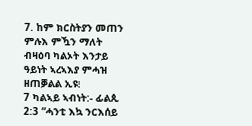7. ከም ክርስትያን መጠን ምሉእ ምዃን ማለት ብዛዕባ ካልኦት እንታይ ዓይነት ኣረኣእያ ምሓዝ ዘጠቓልል ኢዩ፧
7 ካልኣይ ኣብነት:- ፊልጲ 2:3 “ሓንቲ እኳ ንርእሰይ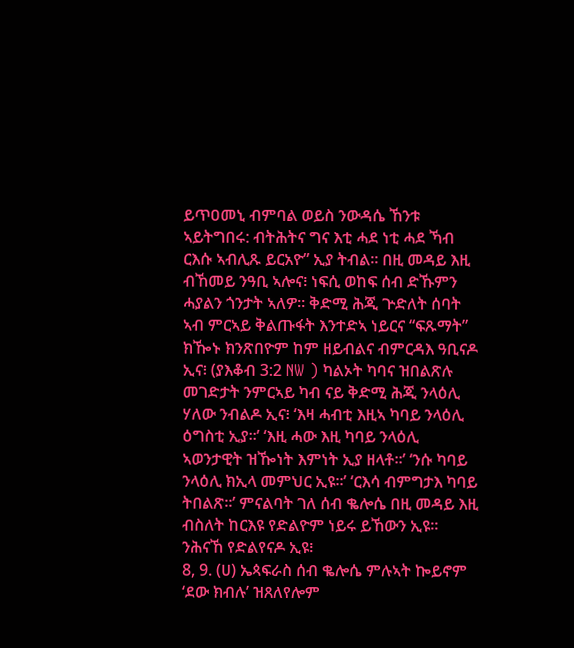ይጥዐመኒ ብምባል ወይስ ንውዳሴ ኸንቱ ኣይትግበሩ: ብትሕትና ግና እቲ ሓደ ነቲ ሓደ ኻብ ርእሱ ኣብሊጹ ይርአዮ” ኢያ ትብል። በዚ መዳይ እዚ ብኸመይ ንዓቢ ኣሎና፧ ነፍሲ ወከፍ ሰብ ድኹምን ሓያልን ጎንታት ኣለዎ። ቅድሚ ሕጂ ጕድለት ሰባት ኣብ ምርኣይ ቅልጡፋት እንተድኣ ነይርና “ፍጹማት” ክዀኑ ክንጽበዮም ከም ዘይብልና ብምርዳእ ዓቢናዶ ኢና፧ (ያእቆብ 3:2 NW ) ካልኦት ካባና ዝበልጽሉ መገድታት ንምርኣይ ካብ ናይ ቅድሚ ሕጂ ንላዕሊ ሃለው ንብልዶ ኢና፧ ‘እዛ ሓብቲ እዚኣ ካባይ ንላዕሊ ዕግስቲ ኢያ።’ ‘እዚ ሓው እዚ ካባይ ንላዕሊ ኣወንታዊት ዝዀነት እምነት ኢያ ዘላቶ።’ ‘ንሱ ካባይ ንላዕሊ ክኢላ መምህር ኢዩ።’ ‘ርእሳ ብምግታእ ካባይ ትበልጽ።’ ምናልባት ገለ ሰብ ቈሎሴ በዚ መዳይ እዚ ብስለት ከርእዩ የድልዮም ነይሩ ይኸውን ኢዩ። ንሕናኸ የድልየናዶ ኢዩ፧
8, 9. (ሀ) ኤጳፍራስ ሰብ ቈሎሴ ምሉኣት ኰይኖም ‘ደው ክብሉ’ ዝጸለየሎም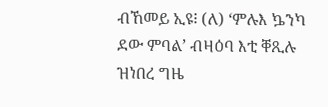ብኸመይ ኢዩ፧ (ለ) ‘ምሉእ ኴንካ ደው ምባል’ ብዛዕባ እቲ ቐጺሉ ዝነበረ ግዜ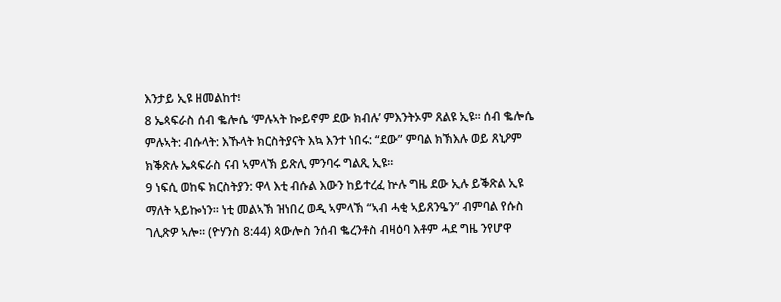እንታይ ኢዩ ዘመልከተ፧
8 ኤጳፍራስ ሰብ ቈሎሴ ‘ምሉኣት ኰይኖም ደው ክብሉ’ ምእንትኦም ጸልዩ ኢዩ። ሰብ ቈሎሴ ምሉኣት: ብሱላት: እኹላት ክርስትያናት እኳ እንተ ነበሩ: “ደው” ምባል ክኽእሉ ወይ ጸኒዖም ክቕጽሉ ኤጳፍራስ ናብ ኣምላኽ ይጽሊ ምንባሩ ግልጺ ኢዩ።
9 ነፍሲ ወከፍ ክርስትያን: ዋላ እቲ ብሱል እውን ከይተረፈ ኵሉ ግዜ ደው ኢሉ ይቕጽል ኢዩ ማለት ኣይኰነን። ነቲ መልኣኽ ዝነበረ ወዲ ኣምላኽ “ኣብ ሓቂ ኣይጸንዔን” ብምባል የሱስ ገሊጽዎ ኣሎ። (ዮሃንስ 8:44) ጳውሎስ ንሰብ ቈረንቶስ ብዛዕባ እቶም ሓደ ግዜ ንየሆዋ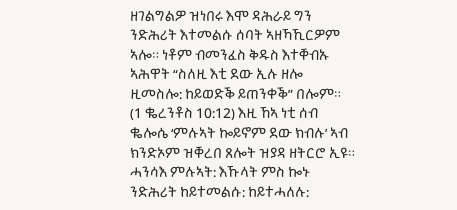ዘገልግልዎ ዝነበሩ እሞ ዳሕራይ ግን ንድሕሪት እተመልሱ ሰባት ኣዘኻኺርዎም ኣሎ። ነቶም ብመንፈስ ቅዱስ እተቐብኡ ኣሕዋት “ስለዚ እቲ ደው ኢሉ ዘሎ ዚመስሎ: ከይወድቕ ይጠንቀቕ” በሎም። (1 ቈረንቶስ 10:12) እዚ ኸኣ ነቲ ሰብ ቈሎሴ ‘ምሉኣት ኰይኖም ደው ክብሉ’ ኣብ ክንድኦም ዝቐረበ ጸሎት ዝያዳ ዘትርሮ ኢዩ። ሓንሳእ ምሉኣት: እኹላት ምስ ኰኑ ንድሕሪት ከይተመልሱ: ከይተሓለሉ: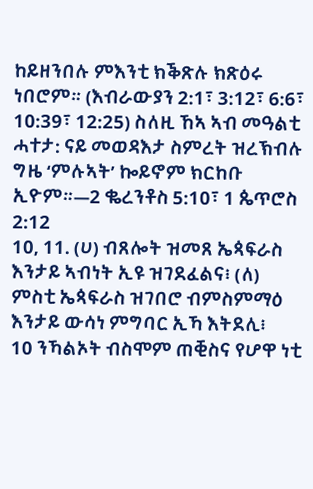ከይዘንበሉ ምእንቲ ክቕጽሉ ክጽዕሩ ነበሮም። (እብራውያን 2:1፣ 3:12፣ 6:6፣ 10:39፣ 12:25) ስለዚ ኸኣ ኣብ መዓልቲ ሓተታ: ናይ መወዳእታ ስምረት ዝረኽብሉ ግዜ ‘ምሉኣት’ ኰይኖም ክርከቡ ኢዮም።—2 ቈረንቶስ 5:10፣ 1 ጴጥሮስ 2:12
10, 11. (ሀ) ብጸሎት ዝመጸ ኤጳፍራስ እንታይ ኣብነት ኢዩ ዝገደፈልና፧ (ለ) ምስቲ ኤጳፍራስ ዝገበሮ ብምስምማዕ እንታይ ውሳነ ምግባር ኢኻ እትደሊ፧
10 ንኻልኦት ብስሞም ጠቒስና የሆዋ ነቲ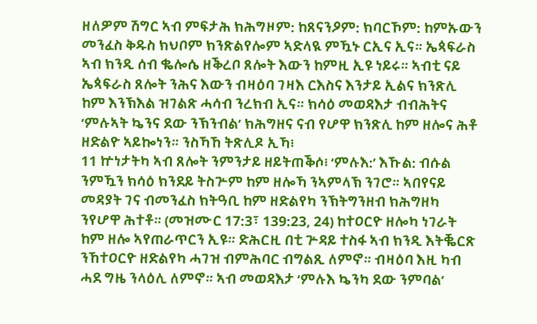ዘለዎም ሽግር ኣብ ምፍታሕ ክሕግዞም: ከጸናንዖም: ክባርኾም: ከምኡውን መንፈስ ቅዱስ ክህቦም ክንጽልየሎም ኣድላዪ ምዃኑ ርኢና ኢና። ኤጳፍራስ ኣብ ክንዲ ሰብ ቈሎሴ ዘቕረቦ ጸሎት እውን ከምዚ ኢዩ ነይሩ። ኣብቲ ናይ ኤጳፍራስ ጸሎት ንሕና እውን ብዛዕባ ገዛእ ርእስና እንታይ ኢልና ክንጽሊ ከም እንኽእል ዝገልጽ ሓሳብ ንረክብ ኢና። ክሳዕ መወዳእታ ብብሕትና ‘ምሉኣት ኴንና ደው ንኽንብል’ ክሕግዘና ናብ የሆዋ ክንጽሊ ከም ዘሎና ሕቶ ዘድልዮ ኣይኰነን። ንስኻኸ ትጽሊዶ ኢኻ፧
11 ኵነታትካ ኣብ ጸሎት ንምንታይ ዘይትጠቕሶ፧ ‘ምሉእ:’ እኹል: ብሱል ንምዃን ክሳዕ ክንደይ ትስጕም ከም ዘሎኻ ንኣምላኽ ንገሮ። ኣበየናይ መዳያት ገና ብመንፈስ ክትዓቢ ከም ዘድልየካ ንኽትግንዘብ ክሕግዘካ ንየሆዋ ሕተቶ። (መዝሙር 17:3፣ 139:23, 24) ከተዐርዮ ዘሎካ ነገራት ከም ዘሎ ኣየጠራጥርን ኢዩ። ድሕርዚ በቲ ጕዳይ ተስፋ ኣብ ክንዲ እትቘርጽ ንኸተዐርዮ ዘድልየካ ሓገዝ ብምሕባር ብግልጺ ለምኖ። ብዛዕባ እዚ ካብ ሓደ ግዜ ንላዕሊ ለምኖ። ኣብ መወዳእታ ‘ምሉእ ኴንካ ደው ንምባል’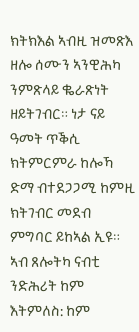ክትክእል ኣብዚ ዝመጽእ ዘሎ ሰሙን ኣንዊሕካ ንምጽላይ ቈራጽነት ዘይትገብር። ነታ ናይ ዓመት ጥቕሲ ክትምርምራ ከሎኻ ድማ ብተደጋጋሚ ከምዚ ክትገብር መደብ ምግባር ይከኣል ኢዩ። ኣብ ጸሎትካ ናብቲ ንድሕሪት ከም እትምለስ: ከም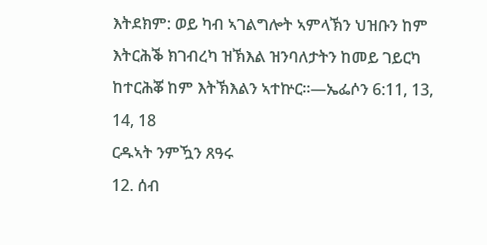እትደክም: ወይ ካብ ኣገልግሎት ኣምላኽን ህዝቡን ከም እትርሕቕ ክገብረካ ዝኽእል ዝንባለታትን ከመይ ገይርካ ከተርሕቖ ከም እትኽእልን ኣተኵር።—ኤፌሶን 6:11, 13, 14, 18
ርዱኣት ንምዃን ጸዓሩ
12. ሰብ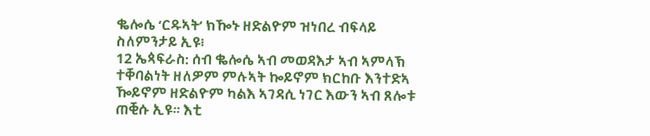ቈሎሴ ‘ርዱኣት’ ክዀኑ ዘድልዮም ዝነበረ ብፍላይ ስለምንታይ ኢዩ፧
12 ኤጳፍራስ: ሰብ ቈሎሴ ኣብ መወዳእታ ኣብ ኣምላኽ ተቐባልነት ዘለዎም ምሉኣት ኰይኖም ክርከቡ እንተድኣ ዀይኖም ዘድልዮም ካልእ ኣገዳሲ ነገር እውን ኣብ ጸሎቱ ጠቒሱ ኢዩ። እቲ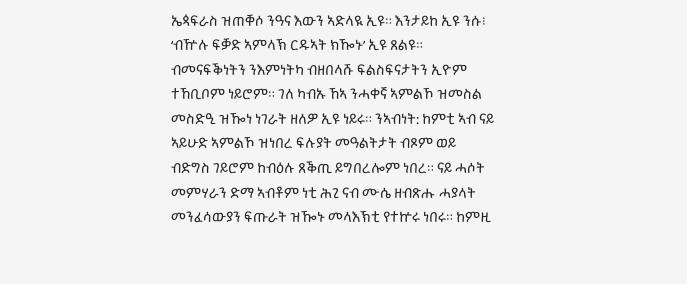ኤጳፍራስ ዝጠቐሶ ንዓና እውን ኣድላዪ ኢዩ። እንታይከ ኢዩ ንሱ፧ ‘ብዅሉ ፍቓድ ኣምላኽ ርዱኣት ክዀኑ’ ኢዩ ጸልዩ። ብመናፍቕነትን ንእምነትካ ብዘበላሹ ፍልስፍናታትን ኢዮም ተኸቢቦም ነይሮም። ገለ ካብኡ ኸኣ ንሓቀኛ ኣምልኾ ዝመስል መስድዒ ዝዀነ ነገራት ዘለዎ ኢዩ ነይሩ። ንኣብነት: ከምቲ ኣብ ናይ ኣይሁድ ኣምልኾ ዝነበረ ፍሉያት መዓልትታት ብጾም ወይ ብድግስ ገይሮም ከብዕሉ ጸቕጢ ይግበረሎም ነበረ። ናይ ሓሶት መምሃራን ድማ ኣብቶም ነቲ ሕጊ ናብ ሙሴ ዘብጽሑ ሓያላት መንፈሳውያን ፍጡራት ዝዀኑ መላእኽቲ የተኵሩ ነበሩ። ከምዚ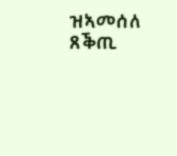ዝኣመሰለ ጸቕጢ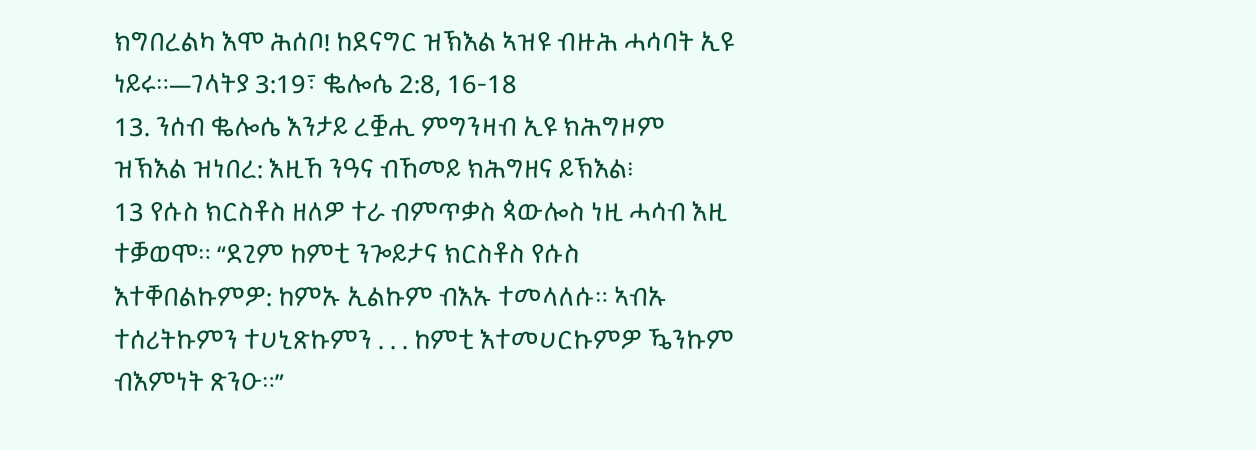ክግበረልካ እሞ ሕሰቦ! ከደናግር ዝኽእል ኣዝዩ ብዙሕ ሓሳባት ኢዩ ነይሩ።—ገላትያ 3:19፣ ቈሎሴ 2:8, 16-18
13. ንሰብ ቈሎሴ እንታይ ረቛሒ ምግንዛብ ኢዩ ክሕግዞም ዝኽእል ዝነበረ: እዚኸ ንዓና ብኸመይ ክሕግዘና ይኽእል፧
13 የሱስ ክርስቶስ ዘለዎ ተራ ብምጥቃስ ጳውሎስ ነዚ ሓሳብ እዚ ተቓወሞ። “ደጊም ከምቲ ንጐይታና ክርስቶስ የሱስ እተቐበልኩምዎ: ከምኡ ኢልኩም ብእኡ ተመላለሱ። ኣብኡ ተሰሪትኩምን ተሀኒጽኩምን . . . ከምቲ እተመሀርኩምዎ ዄንኩም ብእምነት ጽንዑ።”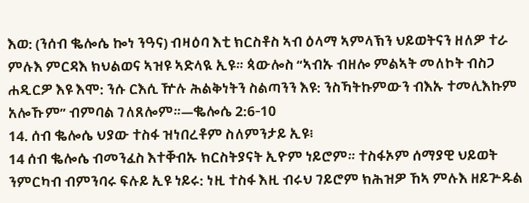እወ: (ንሰብ ቈሎሴ ኰነ ንዓና) ብዛዕባ እቲ ክርስቶስ ኣብ ዕላማ ኣምላኽን ህይወትናን ዘለዎ ተራ ምሉእ ምርዳእ ክህልወና ኣዝዩ ኣድላዪ ኢዩ። ጳውሎስ “ኣብኡ ብዘሎ ምልኣት መለኮት ብስጋ ሐዲርዎ እዩ እሞ: ንሱ ርእሲ ዅሉ ሕልቅነትን ስልጣንን እዩ: ንስኻትኩምውን ብእኡ ተመሊእኩም አሎኹም” ብምባል ገለጸሎም።—ቈሎሴ 2:6-10
14. ሰብ ቈሎሴ ህያው ተስፋ ዝነበረቶም ስለምንታይ ኢዩ፧
14 ሰብ ቈሎሴ ብመንፈስ እተቐብኡ ክርስትያናት ኢዮም ነይሮም። ተስፋኦም ሰማያዊ ህይወት ንምርካብ ብምንባሩ ፍሉይ ኢዩ ነይሩ: ነዚ ተስፋ እዚ ብሩህ ገይሮም ክሕዝዎ ኸኣ ምሉእ ዘይጕዱል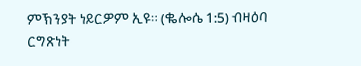ምኽንያት ነይርዎም ኢዩ። (ቈሎሴ 1:5) ብዛዕባ ርግጽነት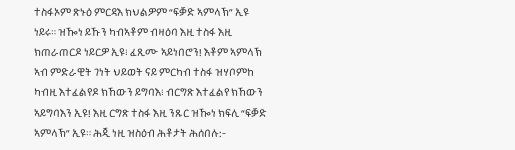ተስፋኦም ጽኑዕ ምርዳእ ክህልዎም “ፍቓድ ኣምላኽ” ኢዩ ነይሩ። ዝዀነ ይኹን ካብኣቶም ብዛዕባ እዚ ተስፋ እዚ ክጠራጠርዶ ነይርዎ ኢዩ፧ ፈጺሙ ኣይነበሮን! እቶም ኣምላኽ ኣብ ምድራዊት ገነት ህይወት ናይ ምርካብ ተስፋ ዝሃቦምከ ካብዚ እተፈልየዶ ክኸውን ይግባእ፧ ብርግጽ እተፈልየ ክኸውን ኣይግባእን ኢዩ! እዚ ርግጽ ተስፋ እዚ ንጹር ዝዀነ ክፍሊ “ፍቓድ ኣምላኽ” ኢዩ። ሕጂ ነዚ ዝስዕብ ሕቶታት ሕሰበሉ:-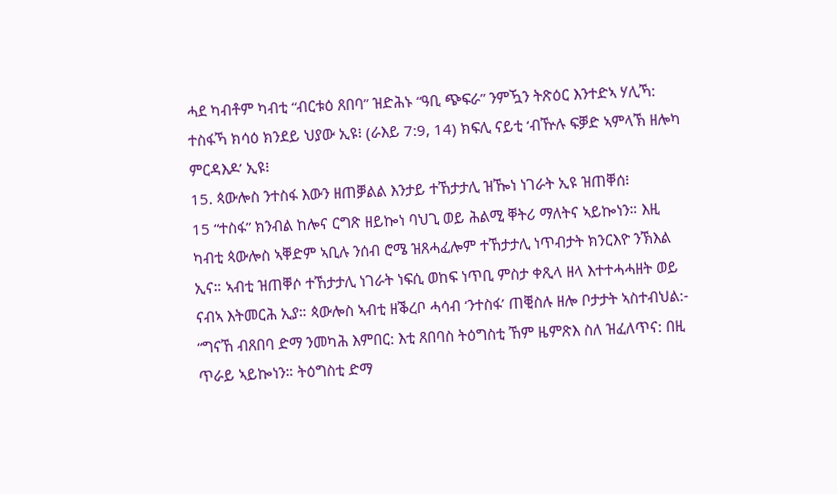ሓደ ካብቶም ካብቲ “ብርቱዕ ጸበባ” ዝድሕኑ “ዓቢ ጭፍራ” ንምዃን ትጽዕር እንተድኣ ሃሊኻ: ተስፋኻ ክሳዕ ክንደይ ህያው ኢዩ፧ (ራእይ 7:9, 14) ክፍሊ ናይቲ ‘ብዅሉ ፍቓድ ኣምላኽ ዘሎካ ምርዳእዶ’ ኢዩ፧
15. ጳውሎስ ንተስፋ እውን ዘጠቓልል እንታይ ተኸታታሊ ዝዀነ ነገራት ኢዩ ዝጠቐሰ፧
15 “ተስፋ” ክንብል ከሎና ርግጽ ዘይኰነ ባህጊ ወይ ሕልሚ ቐትሪ ማለትና ኣይኰነን። እዚ ካብቲ ጳውሎስ ኣቐድም ኣቢሉ ንሰብ ሮሜ ዝጸሓፈሎም ተኸታታሊ ነጥብታት ክንርእዮ ንኽእል ኢና። ኣብቲ ዝጠቐሶ ተኸታታሊ ነገራት ነፍሲ ወከፍ ነጥቢ ምስታ ቀጺላ ዘላ እተተሓሓዘት ወይ ናብኣ እትመርሕ ኢያ። ጳውሎስ ኣብቲ ዘቕረቦ ሓሳብ ‘ንተስፋ’ ጠቒስሉ ዘሎ ቦታታት ኣስተብህል:- “ግናኸ ብጸበባ ድማ ንመካሕ እምበር: እቲ ጸበባስ ትዕግስቲ ኸም ዜምጽእ ስለ ዝፈለጥና: በዚ ጥራይ ኣይኰነን። ትዕግስቲ ድማ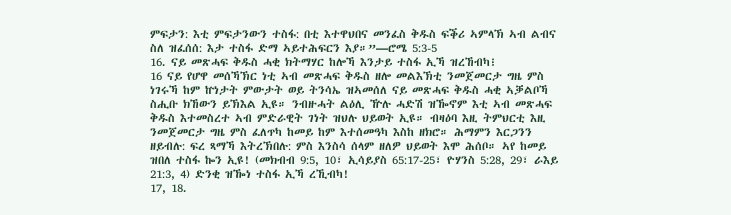ምፍታን: እቲ ምፍታንውን ተስፋ: በቲ እተዋህበና መንፈስ ቅዱስ ፍቕሪ ኣምላኽ ኣብ ልብና ስለ ዝፈሰሰ: እታ ተስፋ ድማ ኣይተሕፍርን እያ።”—ሮሜ 5:3-5
16. ናይ መጽሓፍ ቅዱስ ሓቂ ክትማሃር ከሎኻ እንታይ ተስፋ ኢኻ ዝረኸብካ፧
16 ናይ የሆዋ መሰኻኽር ነቲ ኣብ መጽሓፍ ቅዱስ ዘሎ መልእኽቲ ንመጀመርታ ግዜ ምስ ነገሩኻ ከም ኵነታት ምውታት ወይ ትንሳኤ ዝኣመሰለ ናይ መጽሓፍ ቅዱስ ሓቂ ኣቓልቦኻ ስሒቡ ክኸውን ይኽእል ኢዩ። ንብዙሓት ልዕሊ ዅሉ ሓድሽ ዝዀኖም እቲ ኣብ መጽሓፍ ቅዱስ እተመስረተ ኣብ ምድራዊት ገነት ዝህሉ ህይወት ኢዩ። ብዛዕባ እዚ ትምህርቲ እዚ ንመጀመርታ ግዜ ምስ ፈለጥካ ከመይ ከም እተሰመዓካ እስከ ዘክሮ። ሕማምን እርጋንን ዘይብሉ: ፍረ ጻማኻ እትረኽበሉ: ምስ እንስሳ ሰላም ዘለዎ ህይወት እሞ ሕሰቦ። ኣየ ከመይ ዝበለ ተስፋ ኰን ኢዩ! (መክብብ 9:5, 10፣ ኢሳይያስ 65:17-25፣ ዮሃንስ 5:28, 29፣ ራእይ 21:3, 4) ድንቂ ዝዀነ ተስፋ ኢኻ ረኺብካ!
17, 18.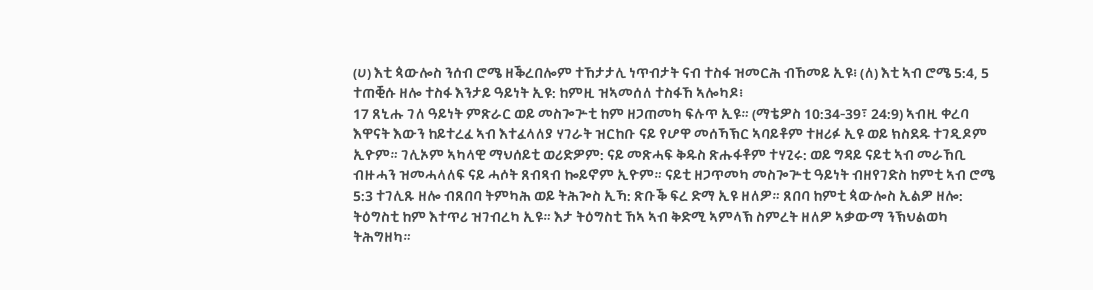(ሀ) እቲ ጳውሎስ ንሰብ ሮሜ ዘቕረበሎም ተኸታታሊ ነጥብታት ናብ ተስፋ ዝመርሕ ብኸመይ ኢዩ፧ (ለ) እቲ ኣብ ሮሜ 5:4, 5 ተጠቒሱ ዘሎ ተስፋ እንታይ ዓይነት ኢዩ: ከምዚ ዝኣመሰለ ተስፋኸ ኣሎካዶ፧
17 ጸኒሑ ገለ ዓይነት ምጽራር ወይ መስጐጕቲ ከም ዘጋጠመካ ፍሉጥ ኢዩ። (ማቴዎስ 10:34-39፣ 24:9) ኣብዚ ቀረባ እዋናት እውን ከይተረፈ ኣብ እተፈላለያ ሃገራት ዝርከቡ ናይ የሆዋ መሰኻኽር ኣባይቶም ተዘሪፉ ኢዩ ወይ ክስደዱ ተገዲዶም ኢዮም። ገሊኦም ኣካላዊ ማህሰይቲ ወሪድዎም: ናይ መጽሓፍ ቅዱስ ጽሑፋቶም ተሃጊሩ: ወይ ግዳይ ናይቲ ኣብ መራኸቢ ብዙሓን ዝመሓላለፍ ናይ ሓሶት ጸብጻብ ኰይኖም ኢዮም። ናይቲ ዘጋጥመካ መስጐጕቲ ዓይነት ብዘየገድስ ከምቲ ኣብ ሮሜ 5:3 ተገሊጹ ዘሎ ብጸበባ ትምካሕ ወይ ትሕጐስ ኢኻ: ጽቡቕ ፍረ ድማ ኢዩ ዘለዎ። ጸበባ ከምቲ ጳውሎስ ኢልዎ ዘሎ: ትዕግስቲ ከም እተጥሪ ዝገብረካ ኢዩ። እታ ትዕግስቲ ኸኣ ኣብ ቅድሚ ኣምላኽ ስምረት ዘለዎ ኣቃውማ ንኽህልወካ ትሕግዘካ።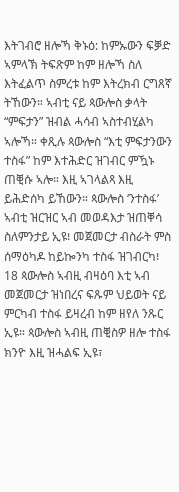እትገብሮ ዘሎኻ ቅኑዕ: ከምኡውን ፍቓድ ኣምላኽ ትፍጽም ከም ዘሎኻ ስለ እትፈልጥ ስምረቱ ከም እትረክብ ርግጸኛ ትኸውን። ኣብቲ ናይ ጳውሎስ ቃላት “ምፍታን” ዝብል ሓሳብ ኣስተብሂልካ ኣሎኻ። ቀጺሉ ጳውሎስ “እቲ ምፍታንውን ተስፋ” ከም እተሕድር ዝገብር ምዃኑ ጠቒሱ ኣሎ። እዚ ኣገላልጻ እዚ ይሕድሰካ ይኸውን። ጳውሎስ ‘ንተስፋ’ ኣብቲ ዝርዝር ኣብ መወዳእታ ዝጠቐሳ ስለምንታይ ኢዩ፧ መጀመርታ ብስራት ምስ ሰማዕካዶ ከይኰንካ ተስፋ ዝገብርካ፧
18 ጳውሎስ ኣብዚ ብዛዕባ እቲ ኣብ መጀመርታ ዝነበረና ፍጹም ህይወት ናይ ምርካብ ተስፋ ይዛረብ ከም ዘየለ ንጹር ኢዩ። ጳውሎስ ኣብዚ ጠቒስዎ ዘሎ ተስፋ ክንዮ እዚ ዝሓልፍ ኢዩ፣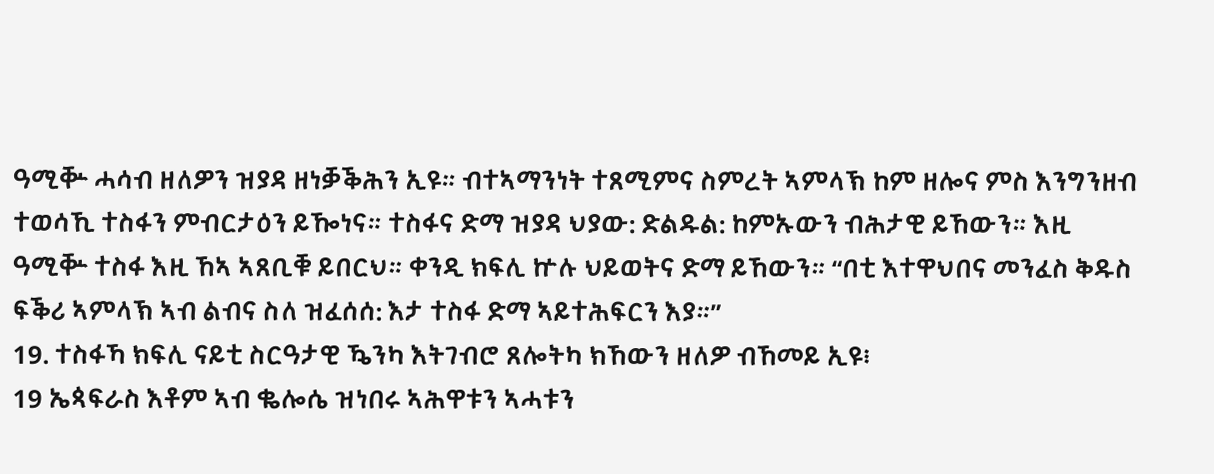ዓሚቝ ሓሳብ ዘለዎን ዝያዳ ዘነቓቕሕን ኢዩ። ብተኣማንነት ተጸሚምና ስምረት ኣምላኽ ከም ዘሎና ምስ እንግንዘብ ተወሳኺ ተስፋን ምብርታዕን ይዀነና። ተስፋና ድማ ዝያዳ ህያው: ድልዱል: ከምኡውን ብሕታዊ ይኸውን። እዚ ዓሚቝ ተስፋ እዚ ኸኣ ኣጸቢቑ ይበርህ። ቀንዲ ክፍሊ ኵሉ ህይወትና ድማ ይኸውን። “በቲ እተዋህበና መንፈስ ቅዱስ ፍቕሪ ኣምላኽ ኣብ ልብና ስለ ዝፈሰሰ: እታ ተስፋ ድማ ኣይተሕፍርን እያ።”
19. ተስፋኻ ክፍሊ ናይቲ ስርዓታዊ ዄንካ እትገብሮ ጸሎትካ ክኸውን ዘለዎ ብኸመይ ኢዩ፧
19 ኤጳፍራስ እቶም ኣብ ቈሎሴ ዝነበሩ ኣሕዋቱን ኣሓቱን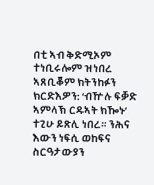በቲ ኣብ ቅድሚኦም ተነቢሩሎም ዝነበረ ኣጸቢቖም ክትንከፉን ክርድእዎን: ‘ብዅሉ ፍቓድ ኣምላኽ ርዱኣት ክዀኑ’ ተጊሁ ይጽሊ ነበረ። ንሕና እውን ነፍሲ ወከፍና ስርዓታውያን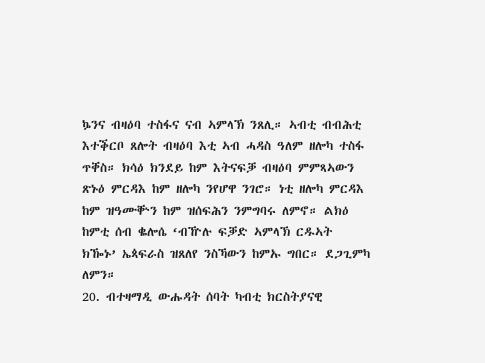ኴንና ብዛዕባ ተስፋና ናብ ኣምላኽ ንጸሊ። ኣብቲ ብብሕቲ እተቕርቦ ጸሎት ብዛዕባ እቲ ኣብ ሓዳስ ዓለም ዘሎካ ተስፋ ጥቐስ። ክሳዕ ክንደይ ከም እትናፍቓ ብዛዕባ ምምጻኣውን ጽኑዕ ምርዳእ ከም ዘሎካ ንየሆዋ ንገሮ። ነቲ ዘሎካ ምርዳእ ከም ዝዓሙቝን ከም ዝሰፍሕን ንምግባሩ ለምኖ። ልክዕ ከምቲ ሰብ ቈሎሴ ‘ብዅሉ ፍቓድ ኣምላኽ ርዱኣት ክዀኑ’ ኤጳፍራስ ዝጸለየ ንስኻውን ከምኡ ግበር። ደጋጊምካ ለምን።
20. ብተዛማዲ ውሑዳት ሰባት ካብቲ ክርስትያናዊ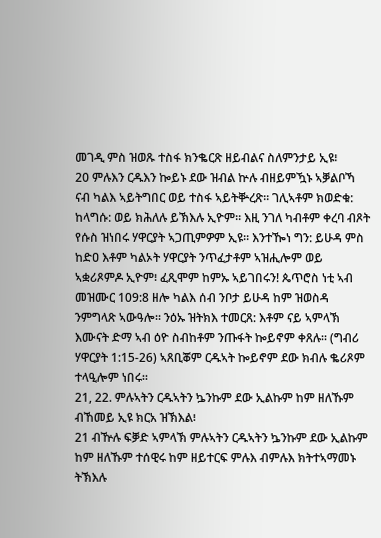መገዲ ምስ ዝወጹ ተስፋ ክንቈርጽ ዘይብልና ስለምንታይ ኢዩ፧
20 ምሉእን ርዱእን ኰይኑ ደው ዝብል ኵሉ ብዘይምዃኑ ኣቓልቦኻ ናብ ካልእ ኣይትግበር ወይ ተስፋ ኣይትቝረጽ። ገሊኣቶም ክወድቁ: ከላግሱ: ወይ ክሕለሉ ይኽእሉ ኢዮም። እዚ ንገለ ካብቶም ቀረባ ብጾት የሱስ ዝነበሩ ሃዋርያት ኣጋጢምዎም ኢዩ። እንተዀነ ግን: ይሁዳ ምስ ከድዐ እቶም ካልኦት ሃዋርያት ንጥፈታቶም ኣዝሒሎም ወይ ኣቋሪጾምዶ ኢዮም፧ ፈጺሞም ከምኡ ኣይገበሩን! ጴጥሮስ ነቲ ኣብ መዝሙር 109:8 ዘሎ ካልእ ሰብ ንቦታ ይሁዳ ከም ዝወስዳ ንምግላጽ ኣውዓሎ። ንዕኡ ዝትክእ ተመርጸ: እቶም ናይ ኣምላኽ እሙናት ድማ ኣብ ዕዮ ስብከቶም ንጡፋት ኰይኖም ቀጸሉ። (ግብሪ ሃዋርያት 1:15-26) ኣጸቢቖም ርዱኣት ኰይኖም ደው ክብሉ ቈሪጾም ተላዒሎም ነበሩ።
21, 22. ምሉኣትን ርዱኣትን ኴንኩም ደው ኢልኩም ከም ዘለኹም ብኸመይ ኢዩ ክርአ ዝኽእል፧
21 ብዅሉ ፍቓድ ኣምላኽ ምሉኣትን ርዱኣትን ኴንኩም ደው ኢልኩም ከም ዘለኹም ተሰዊሩ ከም ዘይተርፍ ምሉእ ብምሉእ ክትተኣማመኑ ትኽእሉ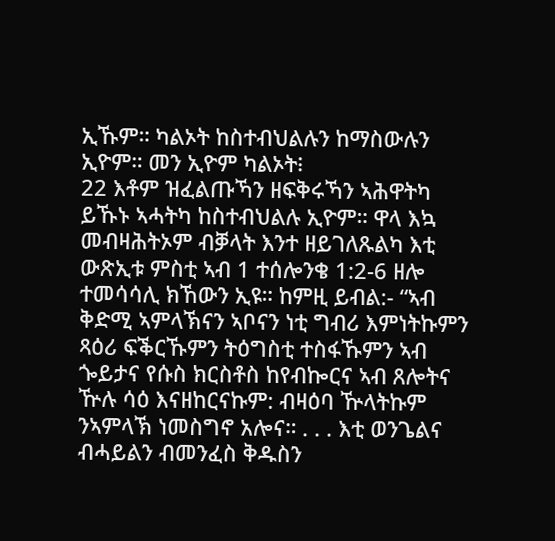ኢኹም። ካልኦት ከስተብህልሉን ከማስውሉን ኢዮም። መን ኢዮም ካልኦት፧
22 እቶም ዝፈልጡኻን ዘፍቅሩኻን ኣሕዋትካ ይኹኑ ኣሓትካ ከስተብህልሉ ኢዮም። ዋላ እኳ መብዛሕትኦም ብቓላት እንተ ዘይገለጹልካ እቲ ውጽኢቱ ምስቲ ኣብ 1 ተሰሎንቄ 1:2-6 ዘሎ ተመሳሳሊ ክኸውን ኢዩ። ከምዚ ይብል:- “ኣብ ቅድሚ ኣምላኽናን ኣቦናን ነቲ ግብሪ እምነትኩምን ጻዕሪ ፍቕርኹምን ትዕግስቲ ተስፋኹምን ኣብ ጐይታና የሱስ ክርስቶስ ከየብኰርና ኣብ ጸሎትና ዅሉ ሳዕ እናዘከርናኩም: ብዛዕባ ዅላትኩም ንኣምላኽ ነመስግኖ አሎና። . . . እቲ ወንጌልና ብሓይልን ብመንፈስ ቅዱስን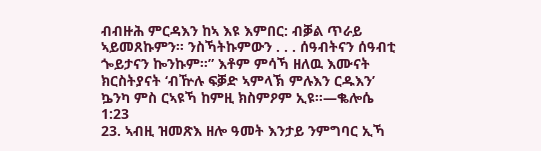ብብዙሕ ምርዳእን ከኣ እዩ እምበር: ብቓል ጥራይ ኣይመጸኩምን። ንስኻትኩምውን . . . ሰዓብትናን ሰዓብቲ ጐይታናን ኰንኩም።” እቶም ምሳኻ ዘለዉ እሙናት ክርስትያናት ‘ብዅሉ ፍቓድ ኣምላኽ ምሉእን ርዱእን’ ኴንካ ምስ ርኣዩኻ ከምዚ ክስምዖም ኢዩ።—ቈሎሴ 1:23
23. ኣብዚ ዝመጽእ ዘሎ ዓመት እንታይ ንምግባር ኢኻ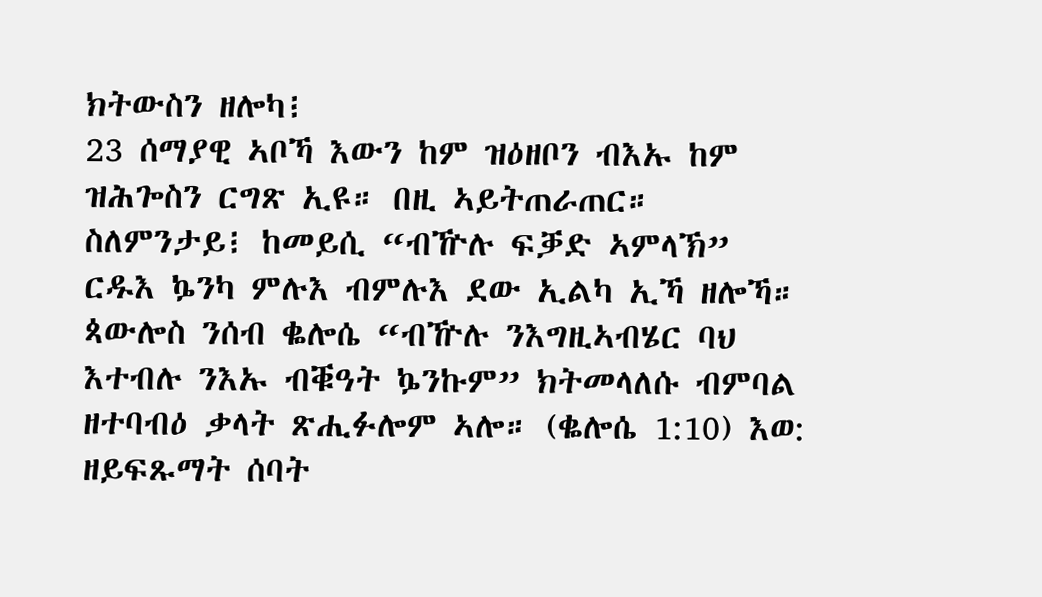ክትውስን ዘሎካ፧
23 ሰማያዊ ኣቦኻ እውን ከም ዝዕዘቦን ብእኡ ከም ዝሕጐስን ርግጽ ኢዩ። በዚ ኣይትጠራጠር። ስለምንታይ፧ ከመይሲ “ብዅሉ ፍቓድ ኣምላኽ” ርዱእ ኴንካ ምሉእ ብምሉእ ደው ኢልካ ኢኻ ዘሎኻ። ጳውሎስ ንሰብ ቈሎሴ “ብዅሉ ንእግዚኣብሄር ባህ እተብሉ ንእኡ ብቑዓት ኴንኩም” ክትመላለሱ ብምባል ዘተባብዕ ቃላት ጽሒፉሎም ኣሎ። (ቈሎሴ 1:10) እወ: ዘይፍጹማት ሰባት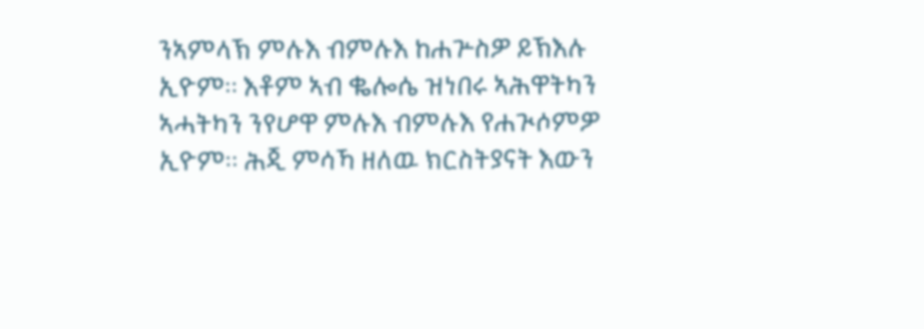ንኣምላኽ ምሉእ ብምሉእ ከሐጕስዎ ይኽእሉ ኢዮም። እቶም ኣብ ቈሎሴ ዝነበሩ ኣሕዋትካን ኣሓትካን ንየሆዋ ምሉእ ብምሉእ የሐጒሶምዎ ኢዮም። ሕጂ ምሳኻ ዘለዉ ክርስትያናት እውን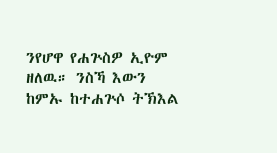ንየሆዋ የሐጕስዎ ኢዮም ዘለዉ። ንስኻ እውን ከምኡ ከተሐጕሶ ትኽእል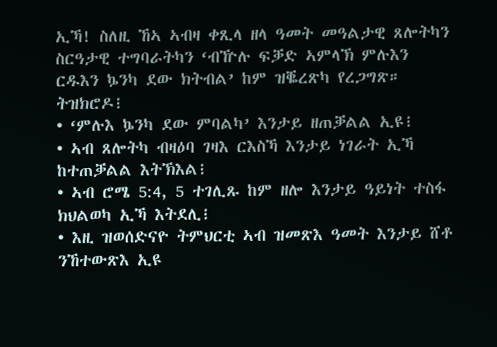ኢኻ! ስለዚ ኸኣ ኣብዛ ቀጺላ ዘላ ዓመት መዓልታዊ ጸሎትካን ስርዓታዊ ተግባራትካን ‘ብዅሉ ፍቓድ ኣምላኽ ምሉእን ርዱእን ኴንካ ደው ክትብል’ ከም ዝቘረጽካ የረጋግጽ።
ትዝክሮዶ፧
• ‘ምሉእ ኴንካ ደው ምባልካ’ እንታይ ዘጠቓልል ኢዩ፧
• ኣብ ጸሎትካ ብዛዕባ ገዛእ ርእስኻ እንታይ ነገራት ኢኻ ከተጠቓልል እትኽእል፧
• ኣብ ሮሜ 5:4, 5 ተገሊጹ ከም ዘሎ እንታይ ዓይነት ተስፋ ክህልወካ ኢኻ እትደሊ፧
• እዚ ዝወሰድናዮ ትምህርቲ ኣብ ዝመጽእ ዓመት እንታይ ሸቶ ንኸተውጽእ ኢዩ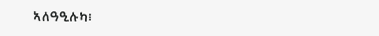ኣለዓዒሉካ፧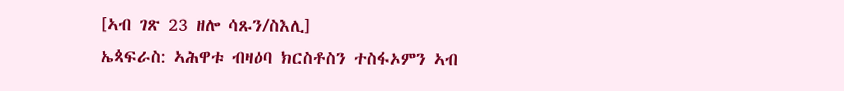[ኣብ ገጽ 23 ዘሎ ሳጹን/ስእሊ]
ኤጳፍራስ: ኣሕዋቱ ብዛዕባ ክርስቶስን ተስፋኦምን ኣብ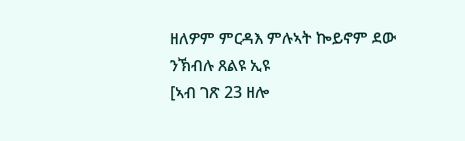ዘለዎም ምርዳእ ምሉኣት ኰይኖም ደው ንኽብሉ ጸልዩ ኢዩ
[ኣብ ገጽ 23 ዘሎ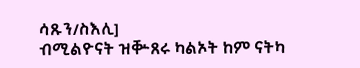ሳጹን/ስእሊ]
ብሚልዮናት ዝቝጸሩ ካልኦት ከም ናትካ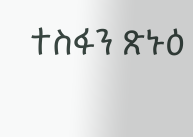ተስፋን ጽኑዕ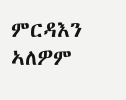ምርዳእን ኣለዎም